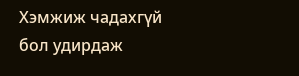Хэмжиж чадахгүй бол удирдаж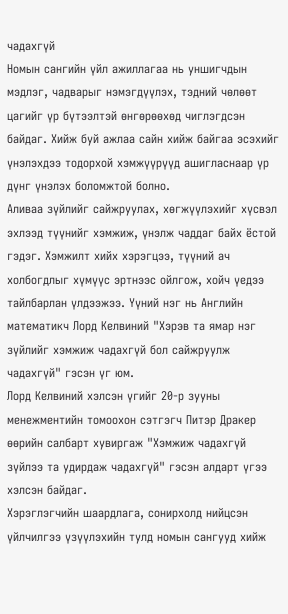чадахгүй
Номын сангийн үйл ажиллагаа нь уншигчдын мэдлэг, чадварыг нэмэгдүүлэх, тэдний чөлөөт цагийг үр бүтээлтэй өнгөрөөхөд чиглэгдсэн байдаг. Хийж буй ажлаа сайн хийж байгаа эсэхийг үнэлэхдээ тодорхой хэмжүүрүүд ашигласнаар үр дүнг үнэлэх боломжтой болно.
Аливаа зүйлийг сайжруулах, хөгжүүлэхийг хүсвэл эхлээд түүнийг хэмжиж, үнэлж чаддаг байх ёстой гэдэг. Хэмжилт хийх хэрэгцээ, түүний ач холбогдлыг хүмүүс эртнээс ойлгож, хойч үедээ тайлбарлан үлдээжээ. Үүний нэг нь Английн математикч Лорд Келвиний "Хэрэв та ямар нэг зүйлийг хэмжиж чадахгүй бол сайжруулж чадахгүй" гэсэн үг юм.
Лорд Келвиний хэлсэн үгийг 20-р зууны менежментийн томоохон сэтгэгч Питэр Дракер өөрийн салбарт хувиргаж "Хэмжиж чадахгүй зүйлээ та удирдаж чадахгүй" гэсэн алдарт үгээ хэлсэн байдаг.
Хэрэглэгчийн шаардлага, сонирхолд нийцсэн үйлчилгээ үзүүлэхийн тулд номын сангууд хийж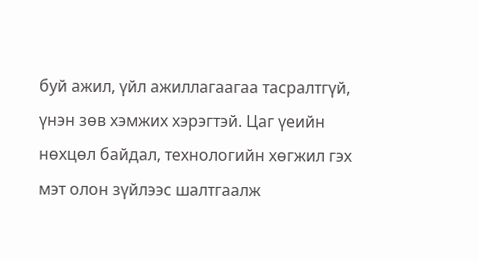буй ажил, үйл ажиллагаагаа тасралтгүй, үнэн зөв хэмжих хэрэгтэй. Цаг үеийн нөхцөл байдал, технологийн хөгжил гэх мэт олон зүйлээс шалтгаалж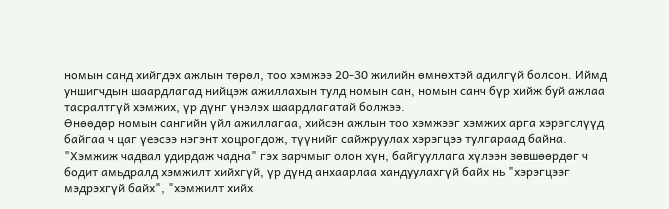номын санд хийгдэх ажлын төрөл, тоо хэмжээ 20-30 жилийн өмнөхтэй адилгүй болсон. Иймд уншигчдын шаардлагад нийцэж ажиллахын тулд номын сан, номын санч бүр хийж буй ажлаа тасралтгүй хэмжих, үр дүнг үнэлэх шаардлагатай болжээ.
Өнөөдөр номын сангийн үйл ажиллагаа, хийсэн ажлын тоо хэмжээг хэмжих арга хэрэгслүүд байгаа ч цаг үеэсээ нэгэнт хоцрогдож, түүнийг сайжруулах хэрэгцээ тулгараад байна.
"Хэмжиж чадвал удирдаж чадна" гэх зарчмыг олон хүн, байгууллага хүлээн зөвшөөрдөг ч бодит амьдралд хэмжилт хийхгүй, үр дүнд анхаарлаа хандуулахгүй байх нь "хэрэгцээг мэдрэхгүй байх", "хэмжилт хийх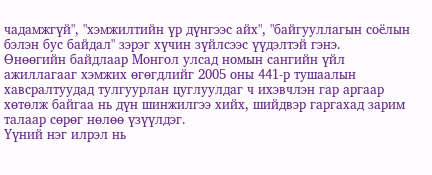чадамжгүй", "хэмжилтийн үр дүнгээс айх", "байгууллагын соёлын бэлэн бус байдал" зэрэг хүчин зүйлсээс үүдэлтэй гэнэ.
Өнөөгийн байдлаар Монгол улсад номын сангийн үйл ажиллагааг хэмжих өгөгдлийг 2005 оны 441-р тушаалын хавсралтуудад тулгуурлан цуглуулдаг ч ихэвчлэн гар аргаар хөтөлж байгаа нь дүн шинжилгээ хийх, шийдвэр гаргахад зарим талаар сөрөг нөлөө үзүүлдэг.
Үүний нэг илрэл нь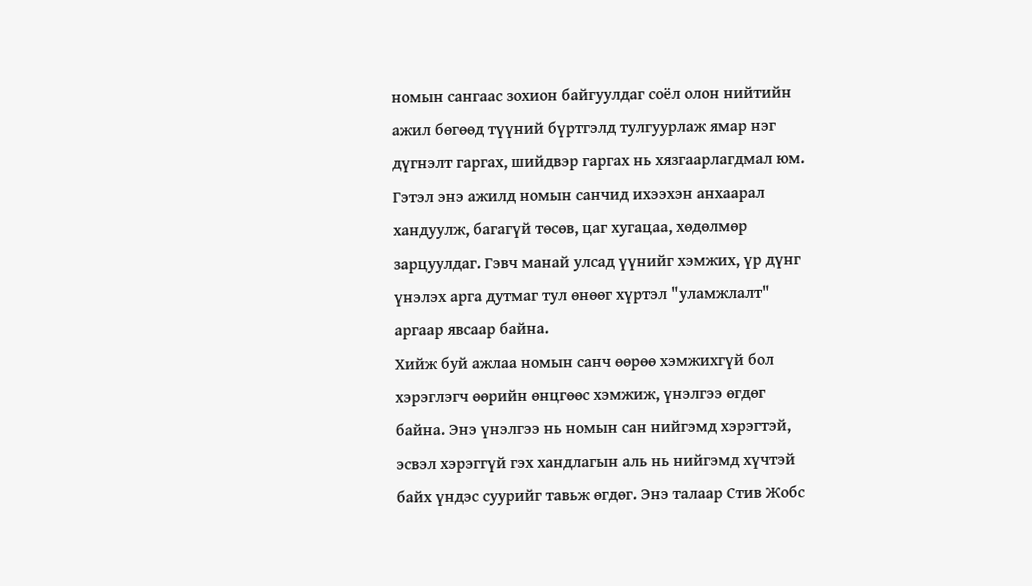номын сангаас зохион байгуулдаг соёл олон нийтийн ажил бөгөөд түүний бүртгэлд тулгуурлаж ямар нэг дүгнэлт гаргах, шийдвэр гаргах нь хязгаарлагдмал юм. Гэтэл энэ ажилд номын санчид ихээхэн анхаарал хандуулж, багагүй төсөв, цаг хугацаа, хөдөлмөр зарцуулдаг. Гэвч манай улсад үүнийг хэмжих, үр дүнг үнэлэх арга дутмаг тул өнөөг хүртэл "уламжлалт" аргаар явсаар байна.
Хийж буй ажлаа номын санч өөрөө хэмжихгүй бол хэрэглэгч өөрийн өнцгөөс хэмжиж, үнэлгээ өгдөг байна. Энэ үнэлгээ нь номын сан нийгэмд хэрэгтэй, эсвэл хэрэггүй гэх хандлагын аль нь нийгэмд хүчтэй байх үндэс суурийг тавьж өгдөг. Энэ талаар Стив Жобс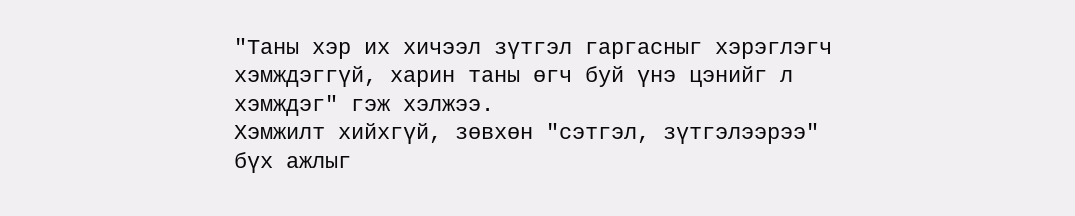"Таны хэр их хичээл зүтгэл гаргасныг хэрэглэгч хэмждэггүй, харин таны өгч буй үнэ цэнийг л хэмждэг" гэж хэлжээ.
Хэмжилт хийхгүй, зөвхөн "сэтгэл, зүтгэлээрээ" бүх ажлыг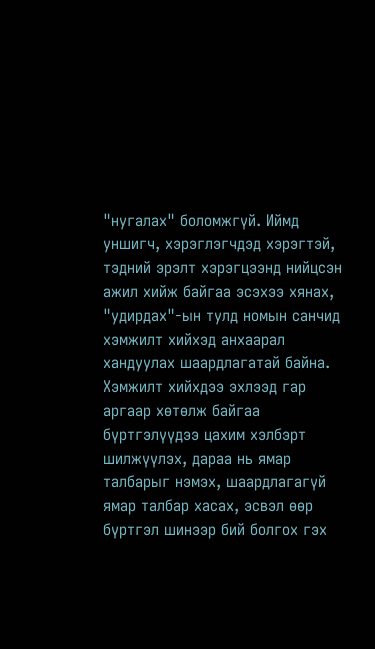"нугалах" боломжгүй. Иймд уншигч, хэрэглэгчдэд хэрэгтэй, тэдний эрэлт хэрэгцээнд нийцсэн ажил хийж байгаа эсэхээ хянах, "удирдах"-ын тулд номын санчид хэмжилт хийхэд анхаарал хандуулах шаардлагатай байна. Хэмжилт хийхдээ эхлээд гар аргаар хөтөлж байгаа бүртгэлүүдээ цахим хэлбэрт шилжүүлэх, дараа нь ямар талбарыг нэмэх, шаардлагагүй ямар талбар хасах, эсвэл өөр бүртгэл шинээр бий болгох гэх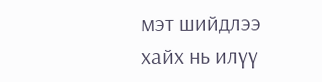мэт шийдлээ хайх нь илүү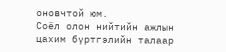оновчтой юм.
Соёл олон нийтийн ажлын цахим бүртгэлийн талаар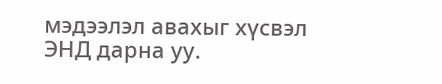мэдээлэл авахыг хүсвэл ЭНД дарна уу.